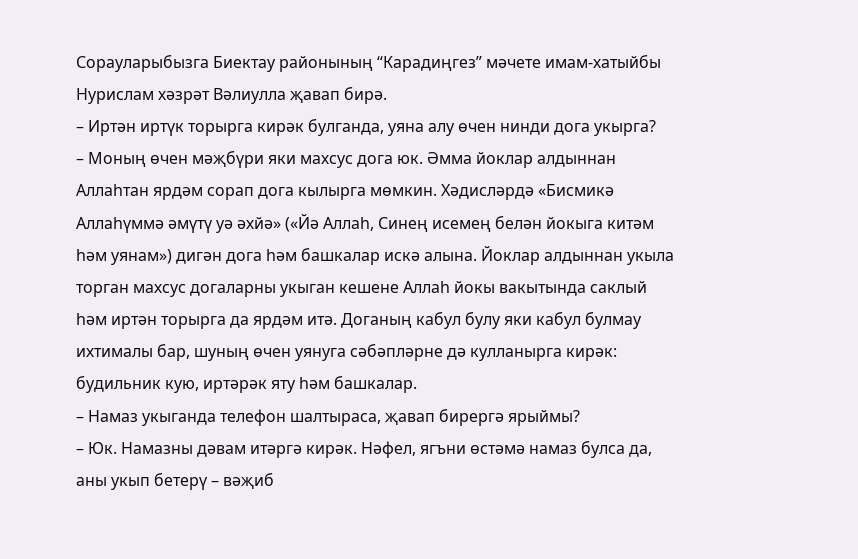Сорауларыбызга Биектау районының “Карадиңгез” мәчете имам-хатыйбы Нурислам хәзрәт Вәлиулла җавап бирә.
– Иртән иртүк торырга кирәк булганда, уяна алу өчен нинди дога укырга?
– Моның өчен мәҗбүри яки махсус дога юк. Әмма йоклар алдыннан Аллаһтан ярдәм сорап дога кылырга мөмкин. Хәдисләрдә «Бисмикә Аллаһүммә әмүтү уә әхйә» («Йә Аллаһ, Синең исемең белән йокыга китәм һәм уянам») дигән дога һәм башкалар искә алына. Йоклар алдыннан укыла торган махсус догаларны укыган кешене Аллаһ йокы вакытында саклый һәм иртән торырга да ярдәм итә. Доганың кабул булу яки кабул булмау ихтималы бар, шуның өчен уянуга сәбәпләрне дә кулланырга кирәк: будильник кую, иртәрәк яту һәм башкалар.
– Намаз укыганда телефон шалтыраса, җавап бирергә ярыймы?
– Юк. Намазны дәвам итәргә кирәк. Нәфел, ягъни өстәмә намаз булса да, аны укып бетерү – вәҗиб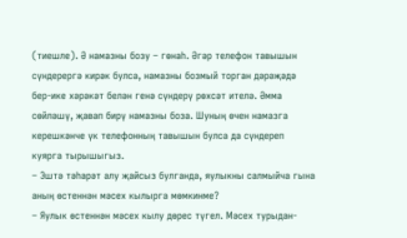(тиешле). Ә намазны бозу – гөнаһ. Әгәр телефон тавышын сүндерергә кирәк булса, намазны бозмый торган дәрәҗәдә бер-ике хәрәкәт белән генә сүндерү рөхсәт ителә. Әмма сөйләшү, җавап бирү намазны боза. Шуның өчен намазга керешкәнче үк телефонның тавышын булса да сүндереп куярга тырышыгыз.
– Эштә тәһарәт алу җайсыз булганда, яулыкны салмыйча гына аның өстеннән мәсех кылырга мөмкинме?
– Яулык өстеннән мәсех кылу дөрес түгел. Мәсех турыдан-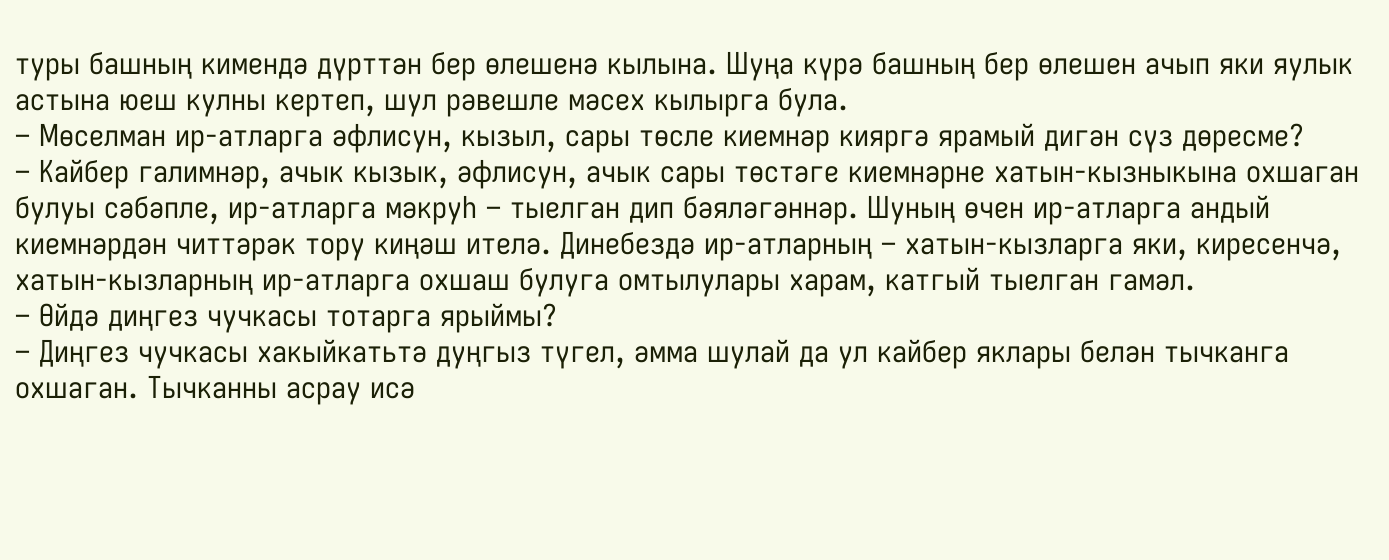туры башның кимендә дүрттән бер өлешенә кылына. Шуңа күрә башның бер өлешен ачып яки яулык астына юеш кулны кертеп, шул рәвешле мәсех кылырга була.
– Мөселман ир-атларга әфлисун, кызыл, сары төсле киемнәр кияргә ярамый дигән сүз дөресме?
– Кайбер галимнәр, ачык кызык, әфлисун, ачык сары төстәге киемнәрне хатын-кызныкына охшаган булуы сәбәпле, ир-атларга мәкруһ – тыелган дип бәяләгәннәр. Шуның өчен ир-атларга андый киемнәрдән читтәрәк тору киңәш ителә. Динебездә ир-атларның – хатын-кызларга яки, киресенчә, хатын-кызларның ир-атларга охшаш булуга омтылулары харам, катгый тыелган гамәл.
– Өйдә диңгез чучкасы тотарга ярыймы?
– Диңгез чучкасы хакыйкатьтә дуңгыз түгел, әмма шулай да ул кайбер яклары белән тычканга охшаган. Тычканны асрау исә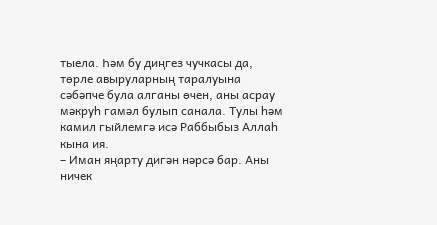тыела. Һәм бу диңгез чучкасы да, төрле авыруларның таралуына сәбәпче була алганы өчен, аны асрау мәкруһ гамәл булып санала. Тулы һәм камил гыйлемгә исә Раббыбыз Аллаһ кына ия.
– Иман яңарту дигән нәрсә бар. Аны ничек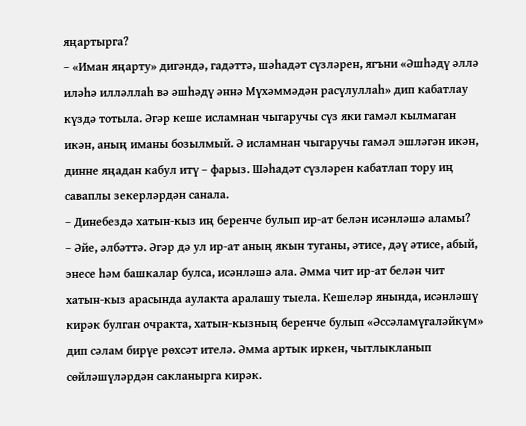яңартырга?
– «Иман яңарту» дигәндә, гадәттә, шәһадәт сүзләрен, ягъни «Әшһәдү әллә иләһә илләллаһ вә әшһәдү әннә Мүхәммәдән расүлуллаһ» дип кабатлау күздә тотыла. Әгәр кеше исламнан чыгаручы сүз яки гамәл кылмаган икән, аның иманы бозылмый. Ә исламнан чыгаручы гамәл эшләгән икән, динне яңадан кабул итү – фарыз. Шәһадәт сүзләрен кабатлап тору иң саваплы зекерләрдән санала.
– Динебездә хатын-кыз иң беренче булып ир-ат белән исәнләшә аламы?
– Әйе, әлбәттә. Әгәр дә ул ир-ат аның якын туганы, әтисе, дәү әтисе, абый, энесе һәм башкалар булса, исәнләшә ала. Әмма чит ир-ат белән чит хатын-кыз арасында аулакта аралашу тыела. Кешеләр янында, исәнләшү кирәк булган очракта, хатын-кызның беренче булып «Әссәламүгаләйкүм» дип сәлам бирүе рөхсәт ителә. Әмма артык иркен, чытлыкланып сөйләшүләрдән сакланырга кирәк.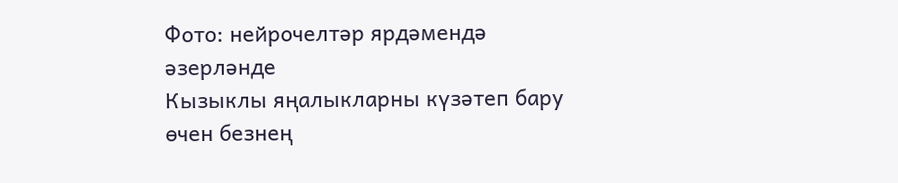Фото: нейрочелтәр ярдәмендә әзерләнде
Кызыклы яңалыкларны күзәтеп бару өчен безнең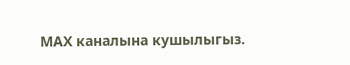МАХ каналына кушылыгыз.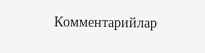Комментарийлар